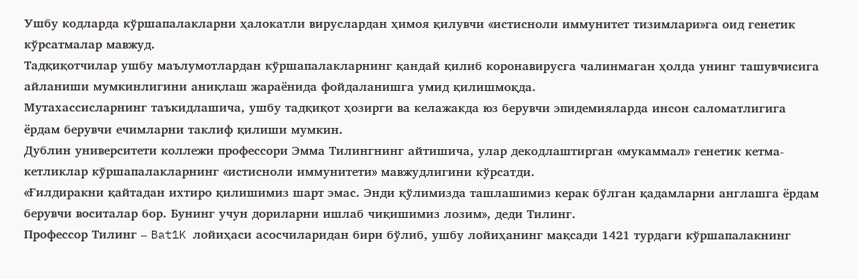Ушбу кодларда кўршапалакларни ҳалокатли вируслардан ҳимоя қилувчи «истисноли иммунитет тизимлари»га оид генетик кўрсатмалар мавжуд.
Тадқиқотчилар ушбу маълумотлардан кўршапалакларнинг қандай қилиб коронавирусга чалинмаган ҳолда унинг ташувчисига айланиши мумкинлигини аниқлаш жараёнида фойдаланишга умид қилишмоқда.
Мутахассисларнинг таъкидлашича, ушбу тадқиқот ҳозирги ва келажакда юз берувчи эпидемияларда инсон саломатлигига ёрдам берувчи ечимларни таклиф қилиши мумкин.
Дублин университети коллежи профессори Эмма Тилингнинг айтишича, улар декодлаштирган «мукаммал» генетик кетма-кетликлар кўршапалакларнинг «истисноли иммунитети» мавжудлигини кўрсатди.
«Ғилдиракни қайтадан ихтиро қилишимиз шарт эмас. Энди қўлимизда ташлашимиз керак бўлган қадамларни англашга ёрдам берувчи воситалар бор. Бунинг учун дориларни ишлаб чиқишимиз лозим», деди Тилинг.
Профессор Тилинг – Bat1K лойиҳаси асосчиларидан бири бўлиб, ушбу лойиҳанинг мақсади 1421 турдаги кўршапалакнинг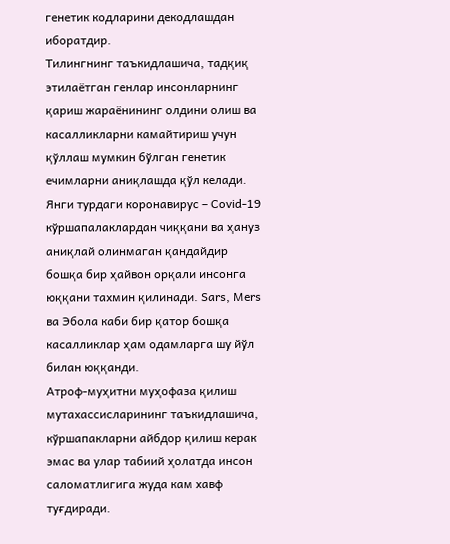генетик кодларини декодлашдан иборатдир.
Тилингнинг таъкидлашича, тадқиқ этилаётган генлар инсонларнинг қариш жараёнининг олдини олиш ва касалликларни камайтириш учун қўллаш мумкин бўлган генетик ечимларни аниқлашда қўл келади.
Янги турдаги коронавирус – Covid-19 кўршапалаклардан чиққани ва ҳануз аниқлай олинмаган қандайдир бошқа бир ҳайвон орқали инсонга юққани тахмин қилинади. Sars, Mers ва Эбола каби бир қатор бошқа касалликлар ҳам одамларга шу йўл билан юққанди.
Атроф-муҳитни муҳофаза қилиш мутахассисларининг таъкидлашича, кўршапакларни айбдор қилиш керак эмас ва улар табиий ҳолатда инсон саломатлигига жуда кам хавф туғдиради.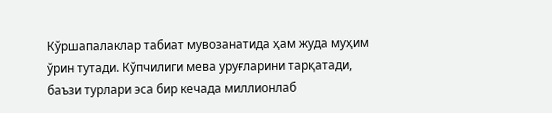Кўршапалаклар табиат мувозанатида ҳам жуда муҳим ўрин тутади. Кўпчилиги мева уруғларини тарқатади, баъзи турлари эса бир кечада миллионлаб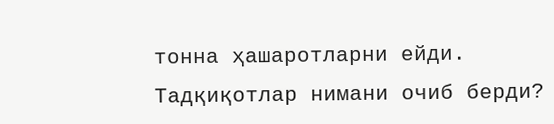тонна ҳашаротларни ейди.
Тадқиқотлар нимани очиб берди?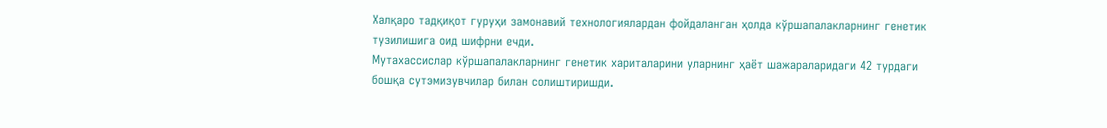Халқаро тадқиқот гуруҳи замонавий технологиялардан фойдаланган ҳолда кўршапалакларнинг генетик тузилишига оид шифрни ечди.
Мутахассислар кўршапалакларнинг генетик хариталарини уларнинг ҳаёт шажараларидаги 42 турдаги бошқа сутэмизувчилар билан солиштиришди.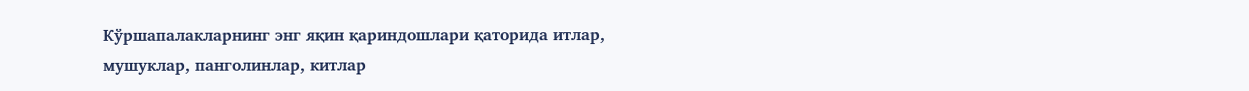Кўршапалакларнинг энг яқин қариндошлари қаторида итлар, мушуклар, панголинлар, китлар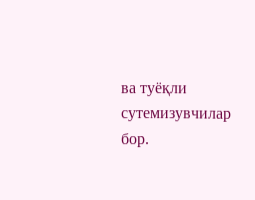ва туёқли сутемизувчилар бор.